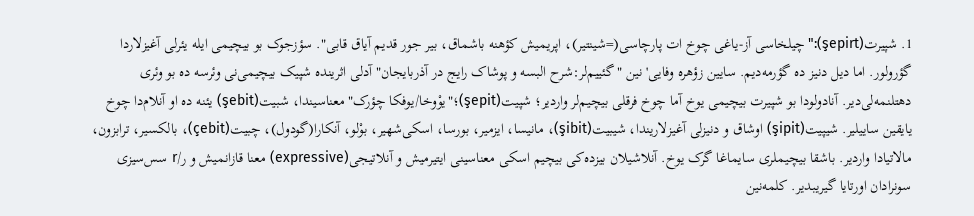1. شپیرت(şepirt):"چیلخاسی آز-یاغی چوخ ات پارچاسی(=شینتیر)، اپریمیش کؤهنه باشماق، بیر جور قدیم آیاق قابی". سؤزجوک بو بیچیمی ایله یئرلی آغیزلاردا گؤرولور. اما دیل دنیز ده گؤرمه‌دیم. سایین زؤهره وفایی'نین "گئییم‌لر:شرح البسه و پوشاک رایج در آذربایجان" آدلی اثرینده شپیک بیچیمی‌نی وئرسه‌ ده بو وئری دهتلنمه‌لی‌دیر. آنادولودا بو شپیرت بیچیمی یوخ آما چوخ فرقلی بیچیم‌لر واردیر؛ شپیت(şepit)؛"یوْوخا/یوفکا چؤرک" معناسیندا، شبیت(şebit) یئنه ده او آنلام‌دا چوخ یایقین ساییلیر. شیپیت(şipit) اوشاق و دنیزلی آغیزلاریندا، شیبیت(şibit)، مانیسا، ایزمیر، بورسا، اسکی‌شهیر، بوْلو، آنکارا(گودول)، چبیت(çebit)، بالکسیر، ترابزون، مالاتیادا واردیر. باشقا بیچیملری سایماغا گرک یوخ. آنلاشیلان بیزده‌کی بیچیم اسکی معناسینی ایتیرمیش و آنلاتیجی(expressive) معنا قازانمیش و ر/r سس‌سیزی سونرادان اورتایا گیریبدیر. کلمه‌نین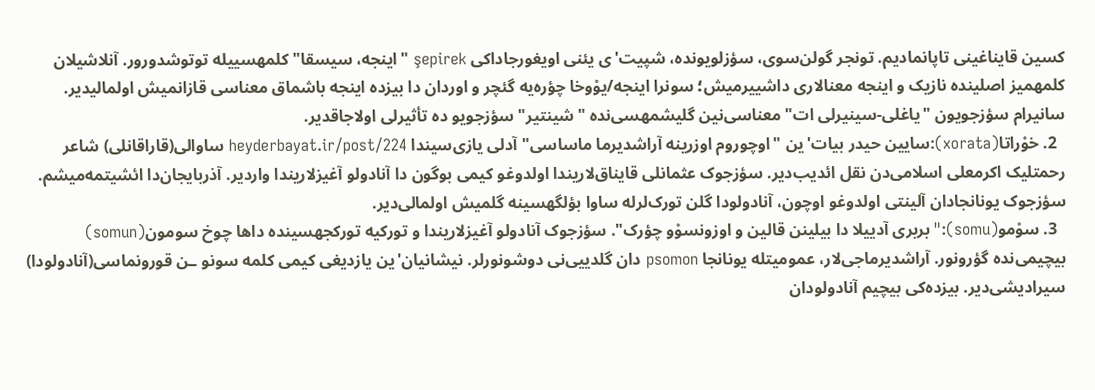کسین قایناغینی تاپانمادیم. تونجر گولن‌سوی، سؤزلویونده، شپیت'ی یئنی اویغورجاداکی şepirek "اینجه، سیسقا" کلمهسییله توتوشدورور. آنلاشیلان کلمهمیز اصلینده نازیک و اینجه معنالاری داشییرمیش؛ سونرا اینجه/یوْوخا چؤره‌یه گئچر و اوردان دا بیزده اینجه باشماق معناسی قازانمیش اولمالیدیر. سانیرام سؤزجویون "یاغلی-سینیرلی ات" معناسی‌نین گلیشمهسی‌نده "شینتیر" سؤزجویو ده تأثیرلی اولاجاقدیر.
  2. خوْراتا(xorata):سایین حیدر بیات'ین "اوچوروم اوزرینه آراشدیرما ماساسی" آدلی یازی‌سیندا heyderbayat.ir/post/224 ساوالی(قاراقانلی) شاعر رحمتلیک اکرمعلی اسلامی‌دن نقل ائدیب‌دیر. سؤزجوک عثمانلی قایناق‌لاریندا اولدوغو کیمی بوگون دا آنادولو آغیزلاریندا واردیر. آذربایجان‌دا ائشیتمه‌میشم. سؤزجوک یونانجادان آلینتی اولدوغو اوچون، آنادولودا گلن تورک‌لرله ساوا بؤلگهسینه گلمیش اولمالی‌دیر.
  3. سوْمو(somu):"بربری آدییلا دا بیلینن قالین و اوزونسوْو چؤرک". سؤزجوک آنادولو آغیزلاریندا و تورکیه تورکجهسینده داها چوخ سومون(somun) بیچیمی‌نده گؤرونور. آراشدیرماجی‌لار، عمومیتله یونانجا psomon دان گلدییی‌نی دوشونورلر. نیشانیان'ین یازدیغی کیمی کلمه سونو ـن قورونماسی(آنادولودا) سیرادیشی‌دیر. بیزده‌کی بیچیم آنادولودان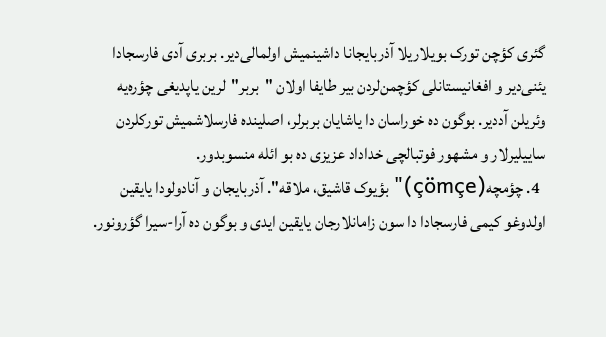گئری کؤچن تورک بویلاریلا آذربایجانا داشینمیش اولمالی‌دیر. بربری آدی فارسجادا یئنی‌دیر و افغانیستانلی کؤچمن‌لردن بیر طایفا اولان "بربر"لرین یاپدیغی چؤره‌یه وئریلن آددیر. بوگون ده خوراسان دا یاشایان بربرلر، اصلینده فارسلاشمیش تورکلردن ساییلیرلار و مشهور فوتبالچی خداداد عزیزی ده بو ائله منسوبدور.
  4. چؤمچه(çömçe)"بؤیوک قاشیق، ملاقه". آذربایجان و آنادولودا یایقین اولدوغو کیمی فارسجادا دا سون زامانلارجان یایقین ایدی و بوگون ده آرا-سیرا گؤرونور.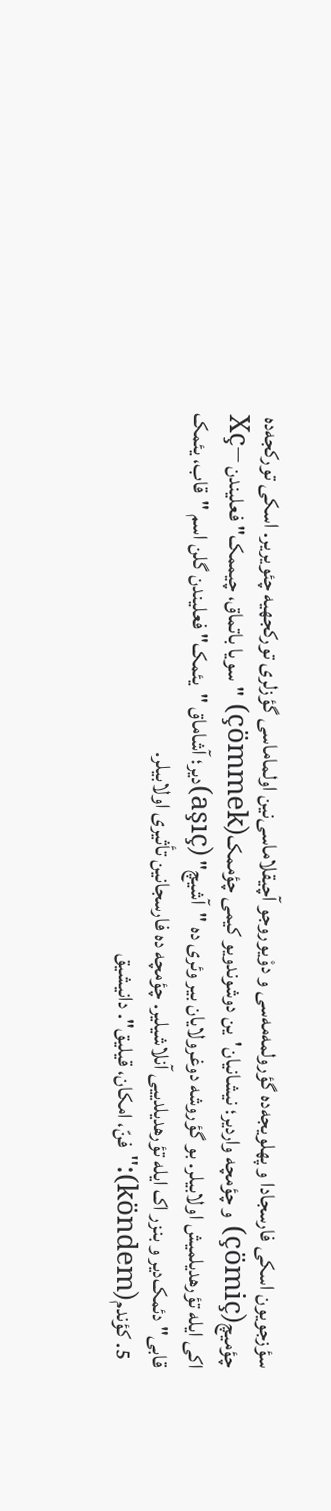سؤزجویون اسکی فارسجادا و پهلویجه‌ده گؤرولمه‌مه‌سی و دوْیوروجو آچیقلاماسی‌نین اولماماسی گؤزلری تورکجهیه چئویریر. اسکی تورکجه‌ده چؤمیچ(çömiç) و چؤمچه واردیر؛ نیشانیان'ین دوشوندویو کیمی چؤممک(çömmek) "سویا باتماق، چیممک" فعلیندن –Xç اکی ایله تؤرهدیلمیش اولابیلر. بو گؤروشه دوغرولایان بیر وئری ده "آشیچ" (aşıç)دیر؛ آشاماق "یئمک" فعلیندن گلن اسم "قاب، یئمک قابی" دئمک‌دیر و بنزر اک ایله تؤرهدیلدییی آنلاشیلیر. چؤمچه ده فارسجانین تأثیری اولابیلر.
  5. کؤندم(köndem):"فنّ، امکان، قیلیق". دانیشیق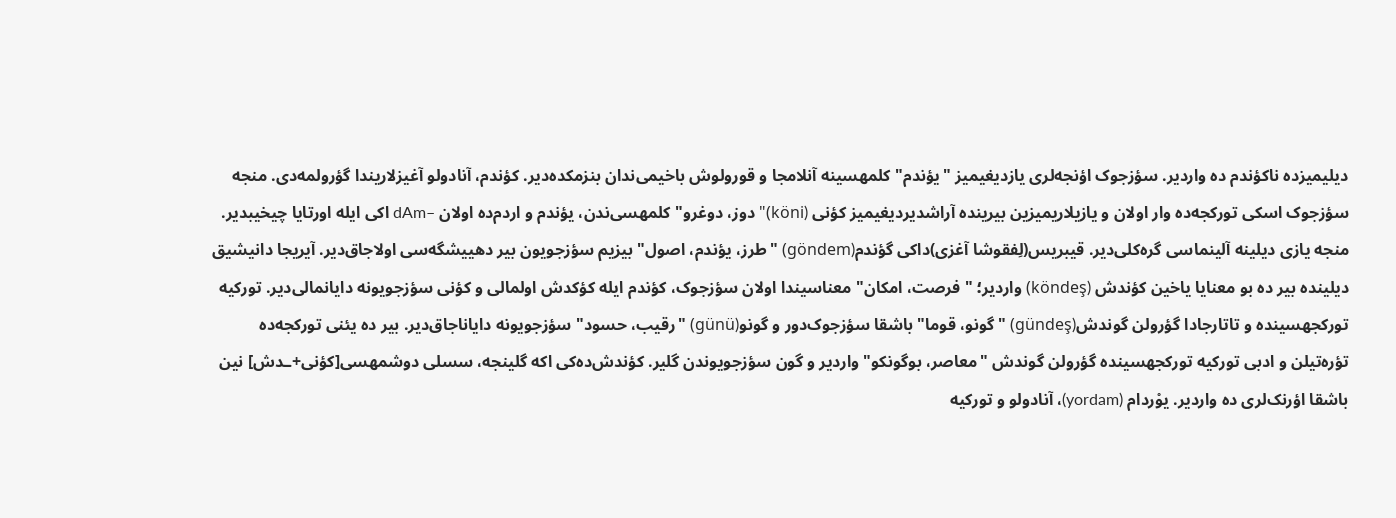دیلیمیزده ناکؤندم ده واردیر. سؤزجوک اؤنجه‌لری یازدیغیمیز "یؤندم" کلمهسینه آنلامجا و قورولوش باخیمی‌ندان بنزمکده‌دیر. کؤندم، آنادولو آغیزلاریندا گؤرولمه‌دی. منجه سؤزجوک اسکی تورکجه‌ده وار اولان و یازیلاریمیزین بیرینده آراشدیردیغیمیز کؤنی (köni)"دوز، دوغرو" کلمهسی‌ندن، یؤندم و اردم‌ده اولان –dAm اکی ایله اورتایا چیخیبدیر. منجه یازی دیلینه آلینماسی گره‌کلی‌دیر. قیبریس(لِفقوشا آغزی)داکی گؤندم(göndem) "طرز، یؤندم، اصول" بیزیم سؤزجویون بیر دهییشگه‌سی اولاجاق‌دیر. آیریجا دانیشیق دیلینده بیر ده بو معنایا یاخین کؤندش (köndeş) واردیر؛ "فرصت، امکان" معناسیندا اولان سؤزجوک، کؤندم ایله کؤکدش اولمالی و کؤنی سؤزجویونه دایانمالی‌دیر. تورکیه تورکجهسینده و تاتارجادا گؤرولن گوندش(gündeş) "گونو، قوما" باشقا سؤزجوک‌دور و گونو(günü) "رقیب، حسود" سؤزجویونه دایاناجاق‌دیر. بیر ده یئنی تورکجه‌ده تؤره‌تیلن و ادبی تورکیه تورکجهسینده گؤرولن گوندش "معاصر، بوگونکو" واردیر و گون سؤزجویوندن گلیر. کؤندش‌ده‌کی اکه گلینجه، سسلی دوشمهسی[کؤنی+ـدش] نین باشقا اؤرنک‌لری ده واردیر. یوْردام (yordam)، آنادولو و تورکیه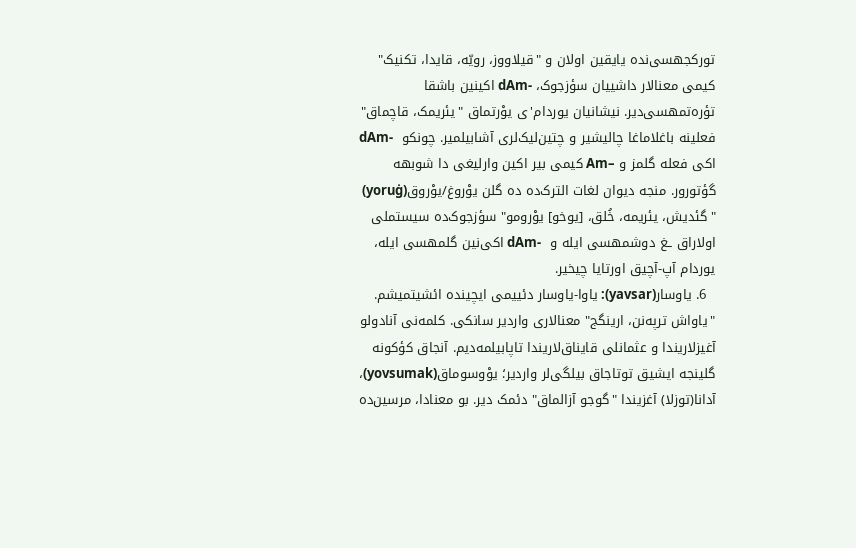تورکجهسی‌نده یایقین‌ اولان و "قیلاووز، رویّه، قایدا، تکنیک" کیمی معنالار داشییان سؤزجوک، -dAm اکینین باشقا تؤره‌تمهسی‌دیر. نیشانیان یوردام'ی یوْرتماق "یئریمک، قاچماق" فعلینه باغلاماغا چالیشیر و چتین‌لیک‌لری آشابیلمیر. چونکو  -dAm اکی فعله گلمز و –Am کیمی بیر اکین وارلیغی دا شوبهه گؤتورور. منجه دیوان لغات الترک‌ده ده گلن یوْروغ/یوْروق(yoruġ) "گئدیش، یئریمه، خُلق، [یوخو] یوْرومو" سؤزجوک‌ده سیستملی اولاراق ـغ دوشمهسی ایله و  -dAm اکی‌نین گلمهسی ایله، یوردام آپ-آچیق اورتایا چیخیر.
  6. یاوسار(yavsar): یاوا-یاوسار دئییمی ایچینده ائشیتمیشم. "یاواش ترپه‌نن، ارینگج" معنالاری واردیر سانکی. کلمه‌نی آنادولو آغیزلاریندا و عثمانلی قایناق‌لاریندا تاپابیلمه‌دیم. آنجاق کؤکونه گلینجه ایشیق توتاجاق بیلگی‌لر واردیر؛ یوْوسوماق(yovsumak)، آدانا(توزلا) آغزیندا "گوجو آزالماق" دئمک دیر. بو معنادا، مرسین‌ده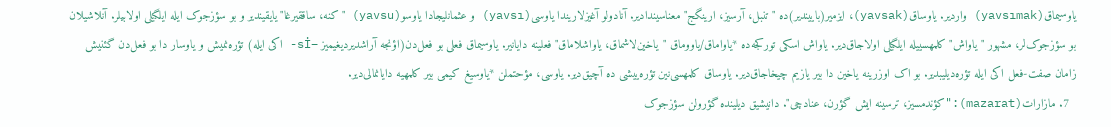یاوسیماق(yavsımak) واردیر. یاوساق(yavsak)، ایزمیر(باییندیر)ده "تنبل، آرسیز، ارینگج" معناسیندادیر. آنادولو آغیزلاریندا یاوسی(yavsı) و عثمانلیجادا یاوسو(yavsu) "کنه، ساققیرغا" یایقیندیر و بو سؤزجوک ایله ایلگیلی اولابیلر. آنلاشیلان بو سؤزجوک‌لر، مشهور "یاواش" کلمهسییله ایلگیلی اولاجاق‌دیر. یاواش اسکی تورکجه‌ده *یاواماق/یاووماق "یاخین‌لاشماق، یاواشلاماق" فعلینه دایانیر. یاوسیماق فعلی بو فعل‌دن(اؤنجه آراشدیردیغیمیز –sİ- اکی ایله) تؤره‌نمیش و یاوسار دا بو فعل‌دن گئنیش زامان صفت-فعل اکی ایله تؤره‌دیلیبدیر. بو اک اوزرینه یاخین دا بیر یازیم چیخاجاق‌دیر. یاوساق کلمهسی‌نین تؤره‌ییشی ده آچیق‌دیر. یاوسی، مؤحتملن *یاوسیغ کیمی بیر کلمهیه دایانمالی‌دیر.
  7. مازارات(mazarat):"کؤندمسیز، ترسینه ایش گؤرن، عنادچی". دانیشیق دیلینده گؤرولن سؤزجوک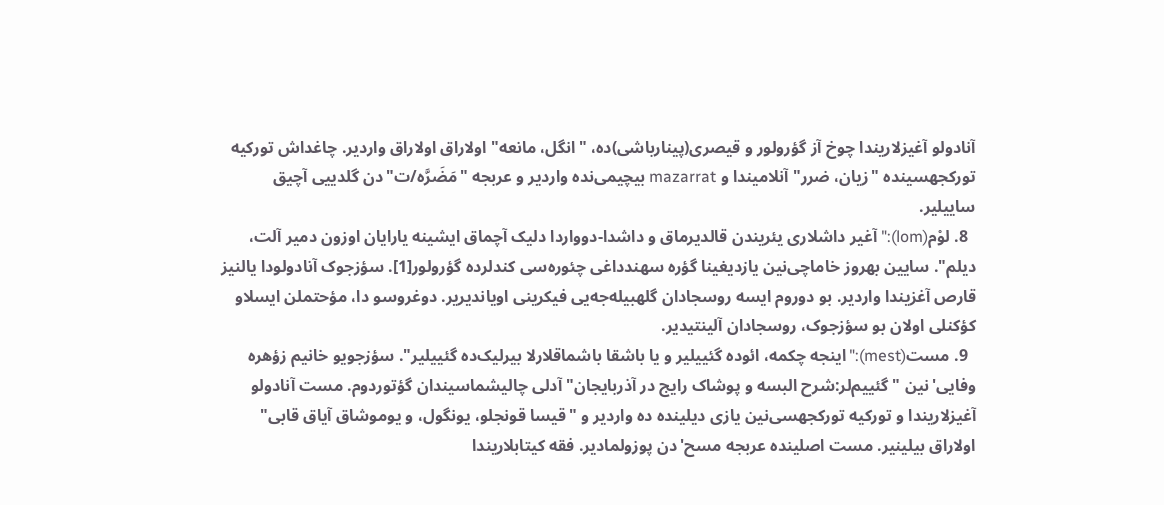آنادولو آغیزلاریندا چوخ آز گؤرولور و قیصری(پینارباشی)ده، "انگل، مانعه" اولاراق اولاراق واردیر. چاغداش تورکیه تورکجهسینده "زیان، ضرر" آنلامیندا و mazarrat بیچیمی‌نده واردیر و عربجه "مَضَرَّه/ت"دن گلدییی آچیق ساییلیر.
  8. لوْم(lom):"آغیر داشلاری یئریندن قالدیرماق و داشدا-دوواردا دلیک آچماق ایشینه یارایان اوزون دمیر آلت، دیلم". سایین بهروز خاماچی‌نین یازدیغینا گؤره سهندداغی چئوره‌سی کندلرده گؤرولور[1]. سؤزجوک آنادولودا یالنیز قارص آغزیندا واردیر. بو دوروم ایسه روسجادان گلهبیله‌جه‌یی فیکرینی اویاندیریر. دوغروسو دا، مؤحتملن ایسلاو کؤکنلی اولان بو سؤزجوک، روسجادان آلینتیدیر.
  9. مست(mest):"اینجه چکمه، ائوده گئییلیر و یا باشقا باشماقلارلا بیرلیک‌ده گئییلیر". سؤزجویو خانیم زؤهره وفایی'نین "گئییم‌لر:شرح البسه و پوشاک رایج در آذربایجان" آدلی چالیشماسیندان گؤتوردوم. مست آنادولو آغیزلاریندا و تورکیه تورکجهسی‌نین یازی دیلینده ده واردیر و "قیسا قونجلو، یونگول، و یوموشاق آیاق قابی" اولاراق بیلینیر. مست اصلینده عربجه مسح'دن پوزولمادیر. فقه کیتابلاریندا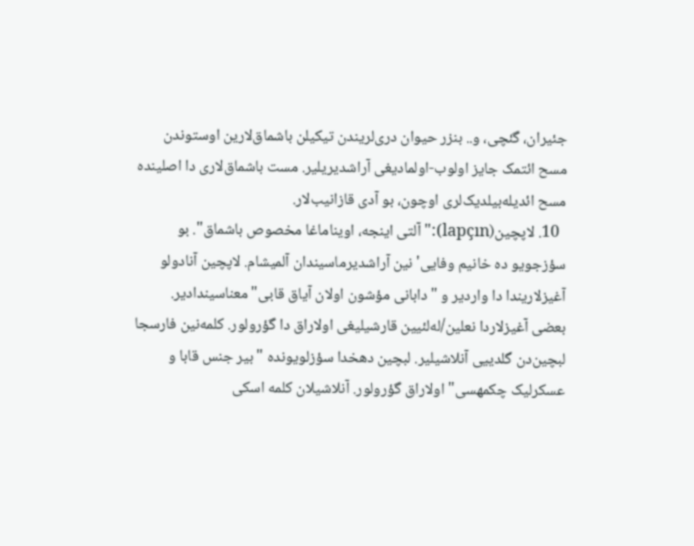جئیران، گئچی، و.. بنزر حیوان دری‌لریندن تیکیلن باشماق‌لارین اوستوندن مسح ائتمک جایز اولوب-اولمادیغی آراشدیریلیر. مست باشماق‌لاری دا اصلینده مسح ائدیله‌بیلدیک‌لری اوچون، بو آدی قازانیب‌لار.
  10. لاپچین(lapçın):"آلتی اینجه، اویناماغا مخصوص باشماق". بو سؤزجویو ده خانیم وفایی'نین آراشدیرماسیندان آلمیشام. لاپچین آنادولو آغیزلاریندا دا واردیر و "دابانی مؤشون اولان آیاق قابی" معناسیندادیر.  بعضی آغیزلاردا نعلین/له‌لئیین قارشیلیغی اولاراق دا گؤرولور. کلمه‌نین فارسجا لبچین‌دن گلدییی آنلاشیلیر. لبچین دهخدا سؤزلویونده "بیر جنس قابا و عسکرلیک چکمهسی" اولاراق گؤرولور. آنلاشیلان کلمه اسکی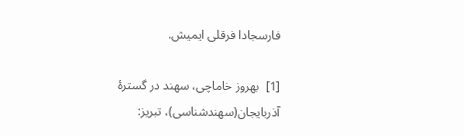فارسجادا فرقلی ایمیش.

[1]  بهروز خاماچی، سهند در گسترۀ آذربایجان(سهندشناسی)، تبریز: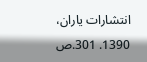انتشارات یاران، 1390. 301.ص